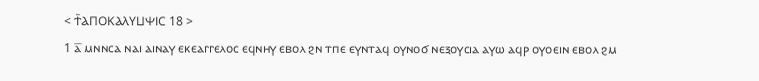< Ϯ⳰ⲀⲠⲞⲔⲀⲖⲨⳘⲮⲒⲤ 18 >
1 ⲁ̅ ⲙⲛⲛⲥⲁ ⲛⲁⲓ ⲁⲓⲛⲁⲩ ⲉⲕⲉⲁⲅⲅⲉⲗⲟⲥ ⲉϥⲛⲏⲩ ⲉⲃⲟⲗ ϩⲛ ⲧⲡⲉ ⲉⲩⲛⲧⲁϥ ⲟⲩⲛⲟϭ ⲛⲉⲝⲟⲩⲥⲓⲁ ⲁⲩⲱ ⲁϥⲣ ⲟⲩⲟⲉⲓⲛ ⲉⲃⲟⲗ ϩⲙ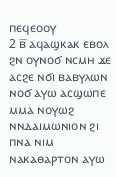ⲡⲉϥⲉⲟⲟⲩ
2 ⲃ̅ ⲁϥⲁϣⲕⲁⲕ ⲉⲃⲟⲗ ϩⲛ ⲟⲩⲛⲟϭ ⲛⲥⲙⲏ ϫⲉ ⲁⲥϩⲉ ⲛϭⲓ ⲃⲁⲃⲩⲗⲱⲛ ⲛⲟϭ ⲁⲩⲱ ⲁⲥϣⲱⲡⲉ ⲙⲙⲁ ⲛⲟⲩⲱϩ ⲛⲛⲇⲁⲓⲙⲱⲛⲓⲟⲛ ϩⲓ ⲡⲛⲁ ⲛⲓⲙ ⲛⲁⲕⲁⲑⲁⲣⲧⲟⲛ ⲁⲩⲱ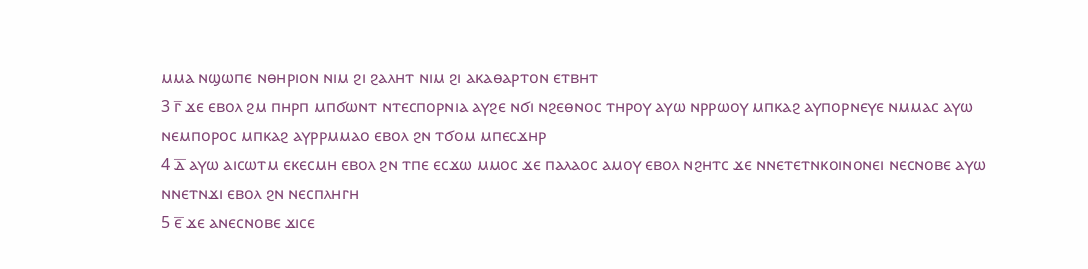ⲙⲙⲁ ⲛϣⲱⲡⲉ ⲛⲑⲏⲣⲓⲟⲛ ⲛⲓⲙ ϩⲓ ϩⲁⲗⲏⲧ ⲛⲓⲙ ϩⲓ ⲁⲕⲁⲑⲁⲣⲧⲟⲛ ⲉⲧⲃⲏⲧ
3 ⲅ̅ ϫⲉ ⲉⲃⲟⲗ ϩⲙ ⲡⲏⲣⲡ ⲙⲡϭⲱⲛⲧ ⲛⲧⲉⲥⲡⲟⲣⲛⲓⲁ ⲁⲩϩⲉ ⲛϭⲓ ⲛϩⲉⲑⲛⲟⲥ ⲧⲏⲣⲟⲩ ⲁⲩⲱ ⲛⲣⲣⲱⲟⲩ ⲙⲡⲕⲁϩ ⲁⲩⲡⲟⲣⲛⲉⲩⲉ ⲛⲙⲙⲁⲥ ⲁⲩⲱ ⲛⲉⲙⲡⲟⲣⲟⲥ ⲙⲡⲕⲁϩ ⲁⲩⲣⲣⲙⲙⲁⲟ ⲉⲃⲟⲗ ϩⲛ ⲧϭⲟⲙ ⲙⲡⲉⲥϫⲏⲣ
4 ⲇ̅ ⲁⲩⲱ ⲁⲓⲥⲱⲧⲙ ⲉⲕⲉⲥⲙⲏ ⲉⲃⲟⲗ ϩⲛ ⲧⲡⲉ ⲉⲥϫⲱ ⲙⲙⲟⲥ ϫⲉ ⲡⲁⲗⲁⲟⲥ ⲁⲙⲟⲩ ⲉⲃⲟⲗ ⲛϩⲏⲧⲥ ϫⲉ ⲛⲛⲉⲧⲉⲧⲛⲕⲟⲓⲛⲟⲛⲉⲓ ⲛⲉⲥⲛⲟⲃⲉ ⲁⲩⲱ ⲛⲛⲉⲧⲛϫⲓ ⲉⲃⲟⲗ ϩⲛ ⲛⲉⲥⲡⲗⲏⲅⲏ
5 ⲉ̅ ϫⲉ ⲁⲛⲉⲥⲛⲟⲃⲉ ϫⲓⲥⲉ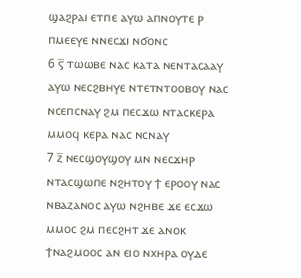ϣⲁϩⲣⲁⲓ ⲉⲧⲡⲉ ⲁⲩⲱ ⲁⲡⲛⲟⲩⲧⲉ ⲣ ⲡⲙⲉⲉⲩⲉ ⲛⲛⲉⲥϫⲓ ⲛϭⲟⲛⲥ
6 ⲋ̅ ⲧⲱⲱⲃⲉ ⲛⲁⲥ ⲕⲁⲧⲁ ⲛⲉⲛⲧⲁⲥⲁⲁⲩ ⲁⲩⲱ ⲛⲉⲥϩⲃⲏⲩⲉ ⲛⲧⲉⲧⲛⲧⲟⲟⲃⲟⲩ ⲛⲁⲥ ⲛⲥⲉⲡⲥⲛⲁⲩ ϩⲙ ⲡⲉⲥϫⲱ ⲛⲧⲁⲥⲕⲉⲣⲁ ⲙⲙⲟϥ ⲕⲉⲣⲁ ⲛⲁⲥ ⲛⲥⲛⲁⲩ
7 ⲍ̅ ⲛⲉⲥϣⲟⲩϣⲟⲩ ⲙⲛ ⲛⲉⲥϫⲏⲣ ⲛⲧⲁⲥϣⲱⲡⲉ ⲛϩⲏⲧⲟⲩ ϯ ⲉⲣⲟⲟⲩ ⲛⲁⲥ ⲛⲃⲁⲍⲁⲛⲟⲥ ⲁⲩⲱ ⲛϩⲏⲃⲉ ϫⲉ ⲉⲥϫⲱ ⲙⲙⲟⲥ ϩⲙ ⲡⲉⲥϩⲏⲧ ϫⲉ ⲁⲛⲟⲕ ϯⲛⲁϩⲙⲟⲟⲥ ⲁⲛ ⲉⲓⲟ ⲛⲭⲏⲣⲁ ⲟⲩⲇⲉ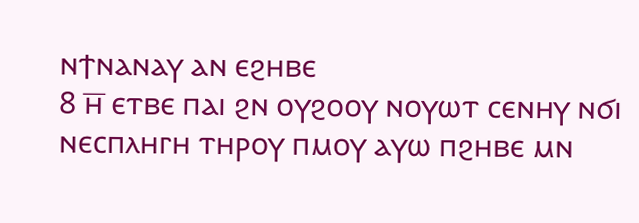ⲛϯⲛⲁⲛⲁⲩ ⲁⲛ ⲉϩⲏⲃⲉ
8 ⲏ̅ ⲉⲧⲃⲉ ⲡⲁⲓ ϩⲛ ⲟⲩϩⲟⲟⲩ ⲛⲟⲩⲱⲧ ⲥⲉⲛⲏⲩ ⲛϭⲓ ⲛⲉⲥⲡⲗⲏⲅⲏ ⲧⲏⲣⲟⲩ ⲡⲙⲟⲩ ⲁⲩⲱ ⲡϩⲏⲃⲉ ⲙⲛ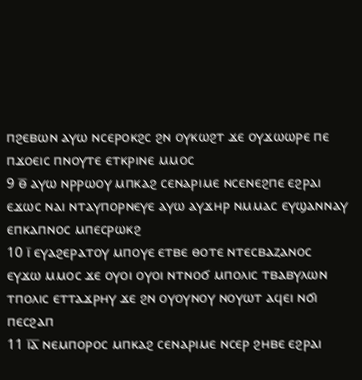ⲡϩⲉⲃⲱⲛ ⲁⲩⲱ ⲛⲥⲉⲣⲟⲕϩⲥ ϩⲛ ⲟⲩⲕⲱϩⲧ ϫⲉ ⲟⲩϫⲱⲱⲣⲉ ⲡⲉ ⲡϫⲟⲉⲓⲥ ⲡⲛⲟⲩⲧⲉ ⲉⲧⲕⲣⲓⲛⲉ ⲙⲙⲟⲥ
9 ⲑ̅ ⲁⲩⲱ ⲛⲣⲣⲱⲟⲩ ⲙⲡⲕⲁϩ ⲥⲉⲛⲁⲣⲓⲙⲉ ⲛⲥⲉⲛⲉϩⲡⲉ ⲉϩⲣⲁⲓ ⲉϫⲱⲥ ⲛⲁⲓ ⲛⲧⲁⲩⲡⲟⲣⲛⲉⲩⲉ ⲁⲩⲱ ⲁⲩϫⲏⲣ ⲛⲙⲙⲁⲥ ⲉⲩϣⲁⲛⲛⲁⲩ ⲉⲡⲕⲁⲡⲛⲟⲥ ⲙⲡⲉⲥⲣⲱⲕϩ
10 ⲓ̅ ⲉⲩⲁϩⲉⲣⲁⲧⲟⲩ ⲙⲡⲟⲩⲉ ⲉⲧⲃⲉ ⲑⲟⲧⲉ ⲛⲧⲉⲥⲃⲁⲍⲁⲛⲟⲥ ⲉⲩϫⲱ ⲙⲙⲟⲥ ϫⲉ ⲟⲩⲟⲓ ⲟⲩⲟⲓ ⲛⲧⲛⲟϭ ⲙⲡⲟⲗⲓⲥ ⲧⲃⲁⲃⲩⲗⲱⲛ ⲧⲡⲟⲗⲓⲥ ⲉⲧⲧⲁϫⲣⲏⲩ ϫⲉ ϩⲛ ⲟⲩⲟⲩⲛⲟⲩ ⲛⲟⲩⲱⲧ ⲁϥⲉⲓ ⲛϭⲓ ⲡⲉⲥϩⲁⲡ
11 ⲓ̅ⲁ̅ ⲛⲉⲙⲡⲟⲣⲟⲥ ⲙⲡⲕⲁϩ ⲥⲉⲛⲁⲣⲓⲙⲉ ⲛⲥⲉⲣ ϩⲏⲃⲉ ⲉϩⲣⲁⲓ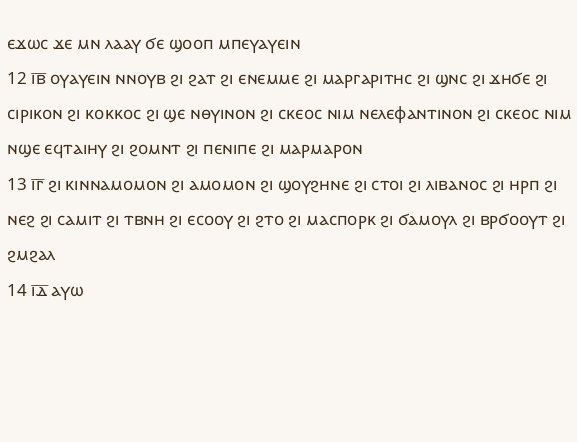ⲉϫⲱⲥ ϫⲉ ⲙⲛ ⲗⲁⲁⲩ ϭⲉ ϣⲟⲟⲡ ⲙⲡⲉⲩⲁⲩⲉⲓⲛ
12 ⲓ̅ⲃ̅ ⲟⲩⲁⲩⲉⲓⲛ ⲛⲛⲟⲩⲃ ϩⲓ ϩⲁⲧ ϩⲓ ⲉⲛⲉⲙⲙⲉ ϩⲓ ⲙⲁⲣⲅⲁⲣⲓⲧⲏⲥ ϩⲓ ϣⲛⲥ ϩⲓ ϫⲏϭⲉ ϩⲓ ⲥⲓⲣⲓⲕⲟⲛ ϩⲓ ⲕⲟⲕⲕⲟⲥ ϩⲓ ϣⲉ ⲛⲑⲩⲓⲛⲟⲛ ϩⲓ ⲥⲕⲉⲟⲥ ⲛⲓⲙ ⲛⲉⲗⲉⲫⲁⲛⲧⲓⲛⲟⲛ ϩⲓ ⲥⲕⲉⲟⲥ ⲛⲓⲙ ⲛϣⲉ ⲉϥⲧⲁⲓⲏⲩ ϩⲓ ϩⲟⲙⲛⲧ ϩⲓ ⲡⲉⲛⲓⲡⲉ ϩⲓ ⲙⲁⲣⲙⲁⲣⲟⲛ
13 ⲓ̅ⲅ̅ ϩⲓ ⲕⲓⲛⲛⲁⲙⲟⲙⲟⲛ ϩⲓ ⲁⲙⲟⲙⲟⲛ ϩⲓ ϣⲟⲩϩⲏⲛⲉ ϩⲓ ⲥⲧⲟⲓ ϩⲓ ⲗⲓⲃⲁⲛⲟⲥ ϩⲓ ⲏⲣⲡ ϩⲓ ⲛⲉϩ ϩⲓ ⲥⲁⲙⲓⲧ ϩⲓ ⲧⲃⲛⲏ ϩⲓ ⲉⲥⲟⲟⲩ ϩⲓ ϩⲧⲟ ϩⲓ ⲙⲁⲥⲡⲟⲣⲕ ϩⲓ ϭⲁⲙⲟⲩⲗ ϩⲓ ⲃⲣϭⲟⲟⲩⲧ ϩⲓ ϩⲙϩⲁⲗ
14 ⲓ̅ⲇ̅ ⲁⲩⲱ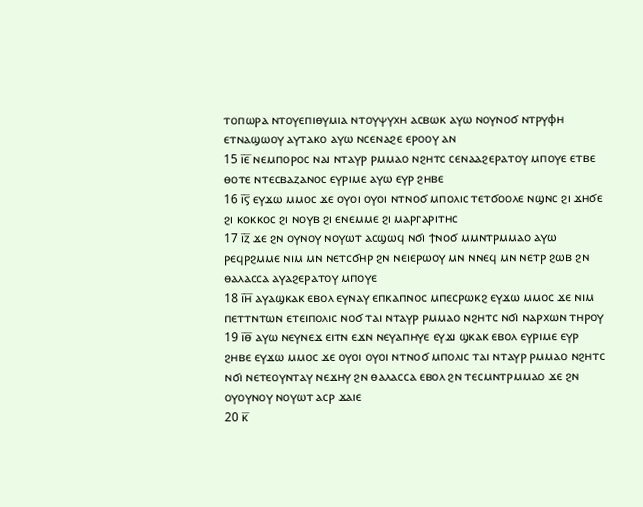ⲧⲟⲡⲱⲣⲁ ⲛⲧⲟⲩⲉⲡⲓⲑⲩⲙⲓⲁ ⲛⲧⲟⲩⲯⲩⲭⲏ ⲁⲥⲃⲱⲕ ⲁⲩⲱ ⲛⲟⲩⲛⲟϭ ⲛⲧⲣⲩⲫⲏ ⲉⲧⲛⲁϣⲱⲟⲩ ⲁⲩⲧⲁⲕⲟ ⲁⲩⲱ ⲛⲥⲉⲛⲁϩⲉ ⲉⲣⲟⲟⲩ ⲁⲛ
15 ⲓ̅ⲉ̅ ⲛⲉⲙⲡⲟⲣⲟⲥ ⲛⲁⲓ ⲛⲧⲁⲩⲣ ⲣⲙⲙⲁⲟ ⲛϩⲏⲧⲥ ⲥⲉⲛⲁⲁϩⲉⲣⲁⲧⲟⲩ ⲙⲡⲟⲩⲉ ⲉⲧⲃⲉ ⲑⲟⲧⲉ ⲛⲧⲉⲥⲃⲁⲍⲁⲛⲟⲥ ⲉⲩⲣⲓⲙⲉ ⲁⲩⲱ ⲉⲩⲣ ϩⲏⲃⲉ
16 ⲓ̅ⲋ̅ ⲉⲩϫⲱ ⲙⲙⲟⲥ ϫⲉ ⲟⲩⲟⲓ ⲟⲩⲟⲓ ⲛⲧⲛⲟϭ ⲙⲡⲟⲗⲓⲥ ⲧⲉⲧϭⲟⲟⲗⲉ ⲛϣⲛⲥ ϩⲓ ϫⲏϭⲉ ϩⲓ ⲕⲟⲕⲕⲟⲥ ϩⲓ ⲛⲟⲩⲃ ϩⲓ ⲉⲛⲉⲙⲙⲉ ϩⲓ ⲙⲁⲣⲅⲁⲣⲓⲧⲏⲥ
17 ⲓ̅ⲍ̅ ϫⲉ ϩⲛ ⲟⲩⲛⲟⲩ ⲛⲟⲩⲱⲧ ⲁⲥϣⲱϥ ⲛϭⲓ ϯⲛⲟϭ ⲙⲙⲛⲧⲣⲙⲙⲁⲟ ⲁⲩⲱ ⲣⲉϥⲣϩⲙⲙⲉ ⲛⲓⲙ ⲙⲛ ⲛⲉⲧⲥϭⲏⲣ ϩⲛ ⲛⲉⲓⲉⲣⲱⲟⲩ ⲙⲛ ⲛⲛⲉϥ ⲙⲛ ⲛⲉⲧⲣ ϩⲱⲃ ϩⲛ ⲑⲁⲗⲁⲥⲥⲁ ⲁⲩⲁϩⲉⲣⲁⲧⲟⲩ ⲙⲡⲟⲩⲉ
18 ⲓ̅ⲏ̅ ⲁⲩⲁϣⲕⲁⲕ ⲉⲃⲟⲗ ⲉⲩⲛⲁⲩ ⲉⲡⲕⲁⲡⲛⲟⲥ ⲙⲡⲉⲥⲣⲱⲕϩ ⲉⲩϫⲱ ⲙⲙⲟⲥ ϫⲉ ⲛⲓⲙ ⲡⲉⲧⲧⲛⲧⲱⲛ ⲉⲧⲉⲓⲡⲟⲗⲓⲥ ⲛⲟϭ ⲧⲁⲓ ⲛⲧⲁⲩⲣ ⲣⲙⲙⲁⲟ ⲛϩⲏⲧⲥ ⲛϭⲓ ⲛⲁⲣⲭⲱⲛ ⲧⲏⲣⲟⲩ
19 ⲓ̅ⲑ̅ ⲁⲩⲱ ⲛⲉⲩⲛⲉϫ ⲉⲓⲧⲛ ⲉϫⲛ ⲛⲉⲩⲁⲡⲏⲩⲉ ⲉⲩϫⲓ ϣⲕⲁⲕ ⲉⲃⲟⲗ ⲉⲩⲣⲓⲙⲉ ⲉⲩⲣ ϩⲏⲃⲉ ⲉⲩϫⲱ ⲙⲙⲟⲥ ϫⲉ ⲟⲩⲟⲓ ⲟⲩⲟⲓ ⲛⲧⲛⲟϭ ⲙⲡⲟⲗⲓⲥ ⲧⲁⲓ ⲛⲧⲁⲩⲣ ⲣⲙⲙⲁⲟ ⲛϩⲏⲧⲥ ⲛϭⲓ ⲛⲉⲧⲉⲟⲩⲛⲧⲁⲩ ⲛⲉϫⲏⲩ ϩⲛ ⲑⲁⲗⲁⲥⲥⲁ ⲉⲃⲟⲗ ϩⲛ ⲧⲉⲥⲙⲛⲧⲣⲙⲙⲁⲟ ϫⲉ ϩⲛ ⲟⲩⲟⲩⲛⲟⲩ ⲛⲟⲩⲱⲧ ⲁⲥⲣ ϫⲁⲓⲉ
20 ⲕ̅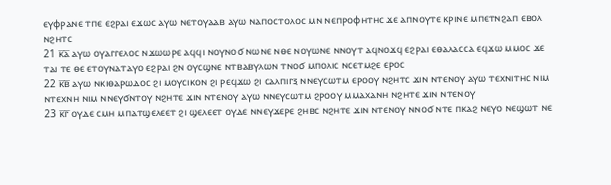ⲉⲩⲫⲣⲁⲛⲉ ⲧⲡⲉ ⲉϩⲣⲁⲓ ⲉϫⲱⲥ ⲁⲩⲱ ⲛⲉⲧⲟⲩⲁⲁⲃ ⲁⲩⲱ ⲛⲁⲡⲟⲥⲧⲟⲗⲟⲥ ⲙⲛ ⲛⲉⲡⲣⲟⲫⲏⲧⲏⲥ ϫⲉ ⲁⲡⲛⲟⲩⲧⲉ ⲕⲣⲓⲛⲉ ⲙⲡⲉⲧⲛϩⲁⲡ ⲉⲃⲟⲗ ⲛϩⲏⲧⲥ
21 ⲕ̅ⲁ̅ ⲁⲩⲱ ⲟⲩⲁⲅⲅⲉⲗⲟⲥ ⲛϫⲱⲱⲣⲉ ⲁϥϥⲓ ⲛⲟⲩⲛⲟϭ ⲛⲱⲛⲉ ⲛⲑⲉ ⲛⲟⲩⲱⲛⲉ ⲛⲛⲟⲩⲧ ⲁϥⲛⲟϫϥ ⲉϩⲣⲁⲓ ⲉⲑⲁⲗⲁⲥⲥⲁ ⲉϥϫⲱ ⲙⲙⲟⲥ ϫⲉ ⲧⲁⲓ ⲧⲉ ⲑⲉ ⲉⲧⲟⲩⲛⲁⲧⲁⲩⲟ ⲉϩⲣⲁⲓ ϩⲛ ⲟⲩⲥϣⲛⲉ ⲛⲧⲃⲁⲃⲩⲗⲱⲛ ⲧⲛⲟϭ ⲙⲡⲟⲗⲓⲥ ⲛⲥⲉⲧⲙϩⲉ ⲉⲣⲟⲥ
22 ⲕ̅ⲃ̅ ⲁⲩⲱ ⲛⲕⲓⲑⲁⲣⲱⲇⲟⲥ ϩⲓ ⲙⲟⲩⲥⲓⲕⲟⲛ ϩⲓ ⲣⲉϥϫⲱ ϩⲓ ⲥⲁⲗⲡⲓⲅⲝ ⲛⲛⲉⲩⲥⲱⲧⲙ ⲉⲣⲟⲟⲩ ⲛϩⲏⲧⲥ ϫⲓⲛ ⲛⲧⲉⲛⲟⲩ ⲁⲩⲱ ⲧⲉⲭⲛⲓⲧⲏⲥ ⲛⲓⲙ ⲛⲧⲉⲭⲛⲏ ⲛⲓⲙ ⲛⲛⲉⲩϭⲛⲧⲟⲩ ⲛϩⲏⲧⲉ ϫⲓⲛ ⲛⲧⲉⲛⲟⲩ ⲁⲩⲱ ⲛⲛⲉⲩⲥⲱⲧⲙ ϩⲣⲟⲟⲩ ⲙⲙⲁⲭⲁⲛⲏ ⲛϩⲏⲧⲉ ϫⲓⲛ ⲛⲧⲉⲛⲟⲩ
23 ⲕ̅ⲅ̅ ⲟⲩⲇⲉ ⲥⲙⲏ ⲙⲡⲁⲧϣⲉⲗⲉⲉⲧ ϩⲓ ϣⲉⲗⲉⲉⲧ ⲟⲩⲇⲉ ⲛⲛⲉⲩϫⲉⲣⲉ ϩⲏⲃⲥ ⲛϩⲏⲧⲉ ϫⲓⲛ ⲛⲧⲉⲛⲟⲩ ⲛⲛⲟϭ ⲛⲧⲉ ⲡⲕⲁϩ ⲛⲉⲩⲟ ⲛⲉϣⲱⲧ ⲛⲉ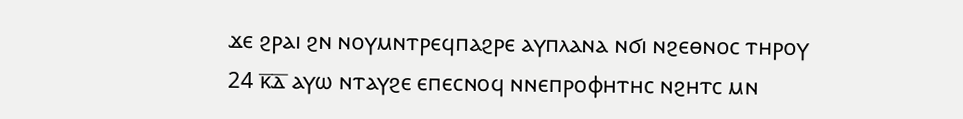ϫⲉ ϩⲣⲁⲓ ϩⲛ ⲛⲟⲩⲙⲛⲧⲣⲉϥⲡⲁϩⲣⲉ ⲁⲩⲡⲗⲁⲛⲁ ⲛϭⲓ ⲛϩⲉⲑⲛⲟⲥ ⲧⲏⲣⲟⲩ
24 ⲕ̅ⲇ̅ ⲁⲩⲱ ⲛⲧⲁⲩϩⲉ ⲉⲡⲉⲥⲛⲟϥ ⲛⲛⲉⲡⲣⲟⲫⲏⲧⲏⲥ ⲛϩⲏⲧⲥ ⲙⲛ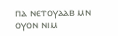ⲡⲁ ⲛⲉⲧⲟⲩⲁⲁⲃ ⲙⲛ ⲟⲩⲟⲛ ⲛⲓⲙ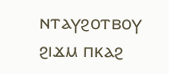ⲛⲧⲁⲩϩⲟⲧⲃⲟⲩ ϩⲓϫⲙ ⲡⲕⲁϩ